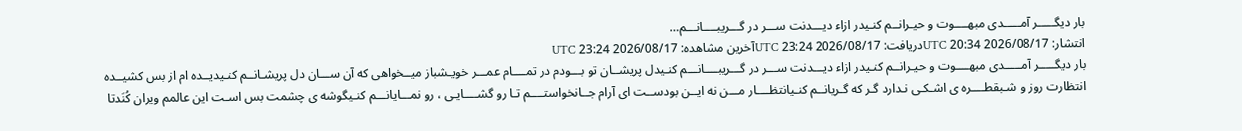بار دیگـــــر آمـــــدی مبهــــوت و حیـرانــم کنـیدر ازاء دیـــدنت ســـر در گـــریبــــانـــم…
انتشار: 2026/08/17 20:34 UTCدریافت: 2026/08/17 23:24 UTCآخرین مشاهده: 2026/08/17 23:24 UTC
بار دیگـــــر آمـــــدی مبهــــوت و حیـرانــم کنـیدر ازاء دیـــدنت ســـر در گـــریبــــانـــم کنـیدل پریشــان تو بـــودم در تمــــام عمـــر خویـشباز میــخواهی که آن ســـان دل پریشـانــم کنـیدیــده ام از بس کشیــده انتظارت روز و شـبقطــــره ی اشـکـی نـدارد گـر که گـریانــم کنـیانتظــــار مـــن نه ایــن بودســت ای آرام جــانخواستــــم تـا رو گشــــایـی ، رو نمـــایانـــم کنـیگوشه ی چشمت بس اسـت این عالمم ویران کُنَدتا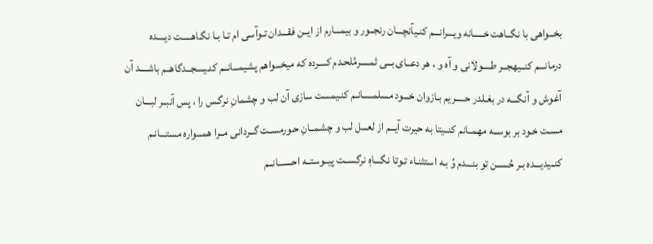بخــواهی با نگــاهت خـــــانه ویـــرانـــم کنـیآنچـــان رنجــور و بیمـــارم از ایــن فقـــدان تـوآسی ام تـا بـا نگـاهـــــت دیــــده درمانـــم کنــیهجــر طــــولانی و آه و ، هر دعــای بــی ثمـــــرمُلحـدم کــــرده که میخـــواهم پشیمـــانــم کنـیسجــدگاهــم باشــــد آن آغوش و آنگـــه در بغـلدر حـــــریم بـازوان خـــود مسلمـــــانـم کنـیمست سازی آن لب و چشمانِ نرگـس را ، پس آنبــر لبـــان مسـت خـود بر بوســه مهمــانم کنــیتا به حیرت آیــم از لعـــل لب و چشمــانِ حـورمسـت گــردانی مــرا همـــواره مستـــانـم کنــیدیـــده بـر حُســن تو بنـــدم وُ بـه استثنـاء تـوتا نگـــاهِ نرگســت پیــوستــه احســـانــم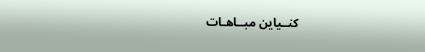کنــیاین مبــاهـات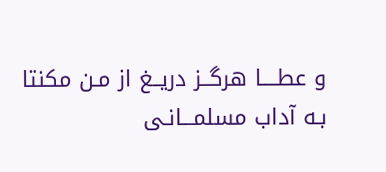و عطــــا هرگــز دریــغ از مـن مکنتا بـه آداب مسلمـــانـی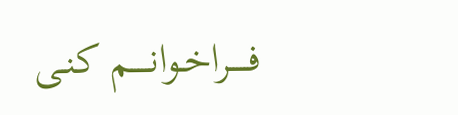فـــــراخـوانـــــم کنـی